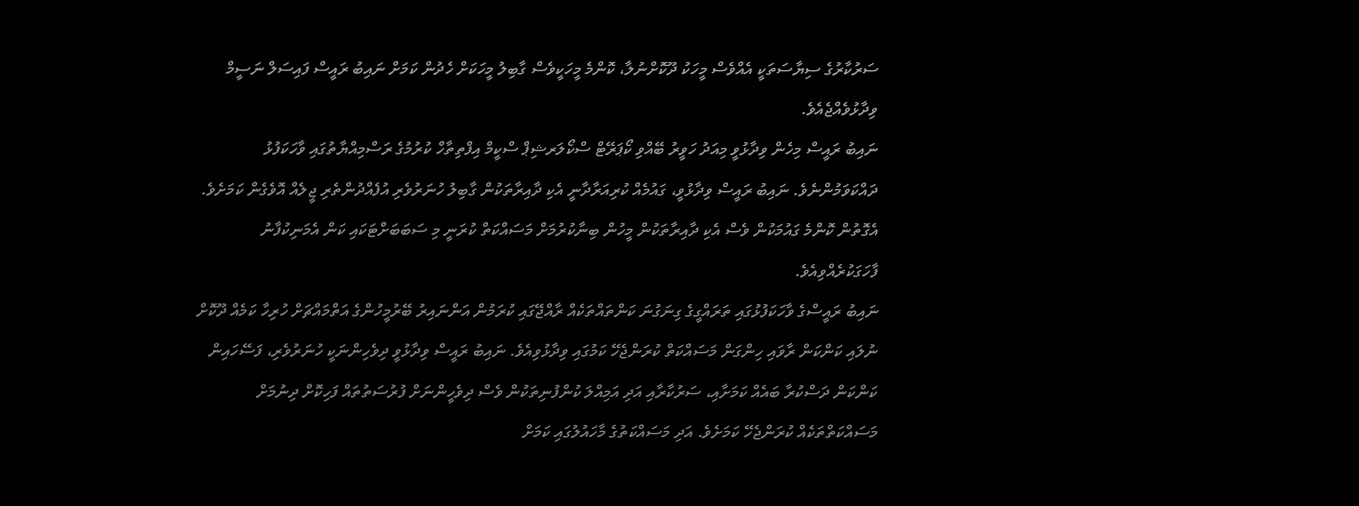ސަރުކާރުގެ ސިޔާސަތަކީ އެއްވެސް މީހަކު ދޫކޮށްނުލާ، ކޮންމެ މީހަކީވެސް ގާބިލު މީހަކަށް ހެދުން ކަމަށް ނައިބު ރައީސް ފައިސަލް ނަސީމް ވިދާޅުވެއްޖެއެވެ.
ނައިބު ރައީސް މިހެން ވިދާޅުވީ މިއަދު ހަވީރު ބޭއްވި ކޯޕަރޭޓް ސްކޯލަރޝިޕް ސްކީމް އިފްތިތާހް ކުރުމުގެ ރަސްމިއްޔާތުގައި ވާހަކަފުޅު ދައްކަވަމުންނެވެ. ނައިބު ރައީސް ވިދާޅުވީ، ގައުމެއް ކުރިއަރާދާނީ އެކި ދާއިރާތަކުން ގާބިލު ހުނަރުވެރި އުފެއްދުންތެރި ޖީލެއް އޮވެގެން ކަމަށެވެ. އެގޮތުން ކޮންމެ ގައުމަކުން ވެސް އެކި ދާއިރާތަކުން މީހުން ބިނާކުރުމަށް މަސައްކަތް ކުރަނީ މި ސަބަބަށްޓަކައި ކަން އެމަނިކުފާނު ފާހަގަކުރެއްވިއެވެ.
ނައިބު ރައީސްގެ ވާހަކަފުޅުގައި ތަރައްގީގެ ގިނަގުނަ ކަންތައްތަކެއް ރާއްޖޭގައި ކުރަމުން އަންނައިރު ބޭރުމީހުންގެ އަތްމައްޗަށް ހުރިހާ ކަމެއް ދޫކޮށް ނުލައި ކަންކަން ރާވައި ހިންގަން މަސައްކަތް ކުރަންޖެހޭ ކަމުގައި ވިދާޅުވިއެވެ. ނައިބު ރައީސް ވިދާޅުވީ ދިވެހިންނަކީ ހުނަރުވެރި، ފަސޭހައިން ކަންކަން ދަސްކުރާ ބައެއް ކަމަށާއި، ސަރުކާރާއި އަދި އަމިއްލަ ކުންފުނިތަކުން ވެސް ދިވެހީންނަށް ފުރުސަތުތައް ފަހިކޮށް ދިނުމަށް މަސައްކަތްތަކެއް ކުރަންޖެހޭ ކަމަށެވެ. އަދި މަސައްކަތުގެ މާހައުލުގައި ކަމަށް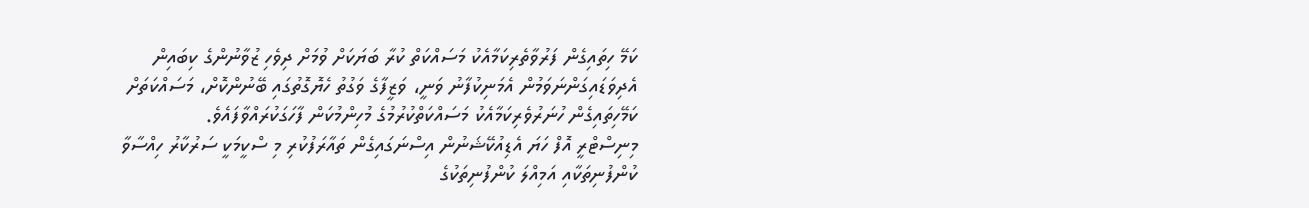ކަމޭ ހިތައިގެން ފަރުވާތެރިކަމާއެކު މަސައްކަތް ކުރާ ބަޔަކަށް ވުމަށް ދިވެހި ޒުވާނުންގެ ކިބައިން އެދިވަޑައިގަންނަވަމުން އެމަނިކުފާނު ވަނީ، ވަޒީފާގެ ވަގުތު ހެޔޮގޮތުގައި ބޭނުންކޮށް، މަސައްކަތަށް ކަމޭހިތައިގެން ހުނަރުވެރިކަމާއެކު މަސައްކަތްކުރުމުގެ މުހިންމުކަން ފާހަގަކުރައްވާފައެވެ.
މިނިސްޓްރީ އޮފް ހަޔަ އެޑިއުކޭޝަނުން އިސްނަގައިގެން ތައާރަފުކުރި މި ސްކީމަކީ ސަރުކާރު ހިއްސާވާ ކުންފުނިތަކާއި އަމިއްލަ ކުންފުނިތަކުގެ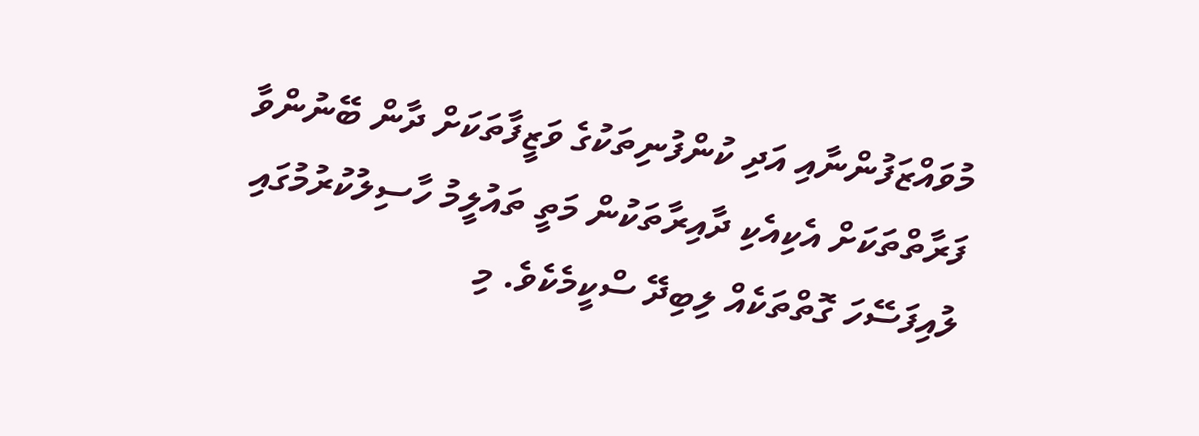މުވައްޒަފުންނާއި އަދި ކުންފުނިތަކުގެ ވަޒީފާތަކަށް ދާން ބޭނުންވާ ފަރާތްތަކަށް އެކިއެކި ދާއިރާތަކުން މަތީ ތައުލީމު ހާސިލުކުރުމުގައި ލުއިފަސޭހަ ގޮތްތަކެއް ލިބިދޭ ސްކީމެކެވެ. މި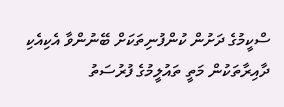ސްކީމުގެ ދަށުން ކުންފުނިތަކަށް ބޭނުންވާ އެކިއެކި ދާއިރާތަކުން މަތީ ތައުލީމުގެ ފުރުސަތު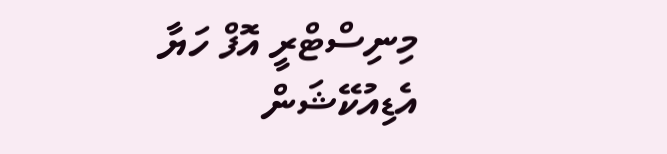މިނިސްޓްރީ އޮފް ހަޔާ އެޑިއުކޭޝަން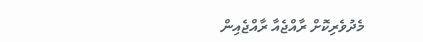މެދުވެރިކޮށް ރާއްޖެއާ ރާއްޖެއިން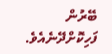ބޭރުން ފަހިކޮށްދޭނެއެވެ.